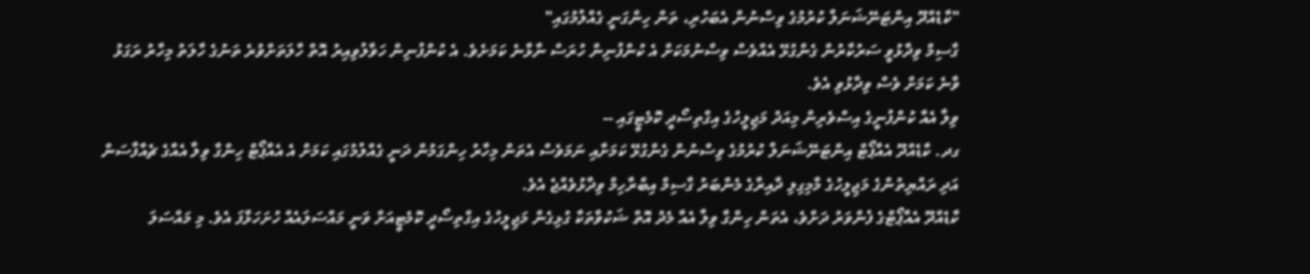"ކާޑެއްދޫ އިންޓަނޭޝަނަލް ކުރުމުގެ ވިސްނުން އެބަހުރި، ތަން ހިންގަނީ ގެއްލުމުގައި"
ގާސިމް ވިދާޅުވީ ސަރުކާރުން ގެންގުޅޭ އެއްވެސް ވިސްނުމަކަށް އެ ކުންފުނިން ހުރަސް ނާޅާނެ ކަމަށެވެ. އެ ކުންފުނިން ހަވާލުވިއިރު އޮތް ހާލަތަށްވުރެ ތަނުގެ ހާލަތު މިހާރު ރަގަޅު ވާނެ ކަމަށް ވެސް ވިދާޅުވި އެވެ.
ވިލާ އެއާ ކުންފުނީގެ އިސްވެރިން މިއަދު މަޖިލީހުގެ އިގްތިސޯދީ ކޮމެޓީގައި --
ގދ. ކާޑެއްދޫ އެއާޕޯޓް އިންޓަނޭޝަނަލް ކުރުމުގެ ވިސްނުން ގެންގުޅޭ ކަމަށާއި ނަމަވެސް އެތަން މިހާރު ހިންގަމުން ދަނީ ގެއްލުމުގައި ކަމަށް އެ އެއާޕޯޓް ހިންގާ ވިލާ އެއާގެ ޗެއާފާސަން އަދި ރައްޔިތުންގެ މަޖިލީހުގެ މާމިގިލި ދާއިރާގެ މެންބަރު ގާސިމް އިބްރާހިމް ވިދާޅުވެއްޖެ އެވެ.
ކާޑެއްދޫ އެއާޕޯޓްގެ ފެންވަރު ދަށްވެ، އެތަން ހިންގާ ވިލާ އެއާ މެދު އޮތް ޝަކުވާތަކާ ގުޅިގެން މަޖިލީހުގެ އިގްތިސޯދީ ކޮމެޓީއަށް ވަނީ މައްސަލައެއް ހުށަހަޅާފަ އެވެ. މި މައްސަލަ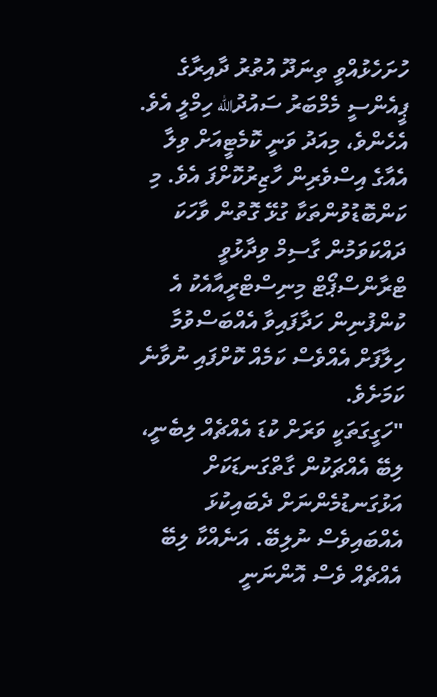ހުށަހެޅުއްވީ ތިނަދޫ އުތުރު ދާއިރާގެ ޕީއެންސީ މެމްބަރު ސައުދުالله ހިމްލީ އެވެ.
އެހެންވެ، މިއަދު ވަނީ ކޮމެޓީއަށް ވިލާ އެއާގެ އިސްވެރިން ހާޒިރުކޮށްފަ އެވެ. މި ކަންބޮޑުވުންތަކާ ގުޅޭ ގޮތުން ވާހަކަ ދައްކަވަމުން ގާސިމް ވިދާޅުވީ ޓްރާންސްޕޯޓް މިނިސްޓްރީއާއެކު އެ ކުންފުނިން ހަދާފައިވާ އެއްބަސްވުމާ ހިލާފަށް އެއްވެސް ކަމެއް ކޮށްފައި ނުވާނެ ކަމަށެވެ.
"ހަގީގަތަކީ ވަރަށް ކުޑަ އެއްޗެއް ލިބެނީ، ލިބޭ އެއްޗަކުން ގާތްގަނޑަކަށް އަޅުގަނޑުމެންނަށް ދެބައިކުޅަ އެއްބައިވެސް ނުލިބޭ. އަނެއްކާ ލިބޭ އެއްޗެއް ވެސް އޮންނަނީ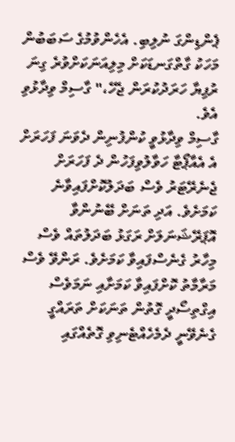ޕެންޑިންގަ ނުލިބި. އެހެންވުމުގެ ސަބަބުން މަހަކު ގާތްގަނޑަކަށް މިލިއަނަކަށްވުރެ ގިނަ ރުފިޔާ ހަރަދުކުރަން ޖެހޭ،" ގާސިމް ވިދާޅުވި އެވެ.
ގާސިމް ވިދާޅުވީ ކުންފުނިން ދެވަނަ ފަހަރަށް އެ އެއާޕޯޓާ ހަވާލުވިފަހުން ދެ ފަހަރަށް ޖެނެރޭޓަރު ވެސް ބަދަލުކޮށްފައިވާނެ ކަމަށެވެ. އަދި ތަނަށް ބޭނުންވާ އޮޕަރޭޝަނަލަށް ރަގަޅު ބަދަލުތައް ވެސް މިހާރު ގެނެސްފައިވާ ކަމަށެވެ. ރަންވޭ ވެސް މަރާމާތު ކޮށްފައިވާ ކަމަށާއި ނަމަވެސް އިގްތިސޯދީ ގޮތުން ތަނަކަށް ތަރައްގީ ގެނެވޭނީ ދެމެހެއްޓެނިވި ގޮތެއްގައި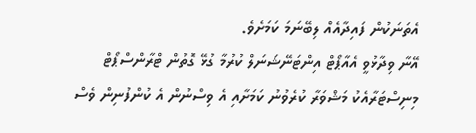އެތަނަކުން ފައިދާއެއް ލިބޭނަމަ ކަމަށެވެ.
އޭނާ ވިދާޅުވީ އެއާޕޯޓް އިންޓަނޭޝަނަލް ކުރުމާ ގުޅޭ ގޮތުން ޓްރާންސްޕޯޓް މިނިސްޓަރާއެކު މަޝްވަރާ ކުރެވުނު ކަމަށާއި އެ ވިސްނުން އެ ކުންފުނިން ވެސް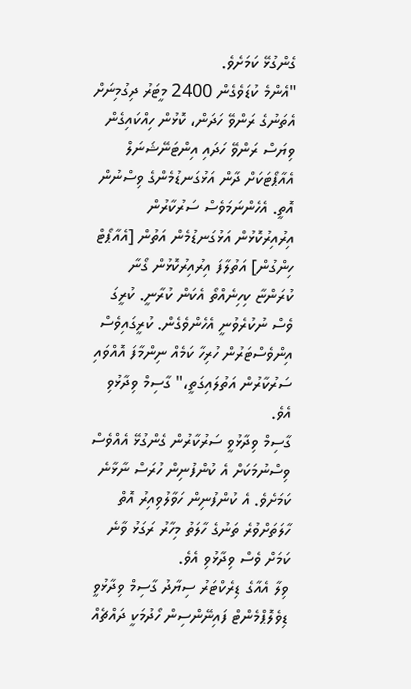ގެންގުޅޭ ކަމަށެވެ.
"އެންމެ ކުޑަވެގެން 2400 މީޓަރު ދިގުމިނަށް އެތަނުގެ ރަންވޭ ހަދަން، ކޮޅުން ހިއްކައިގެން ވިޔަސް ރަންވޭ ހަދައި އިންޓަނޭޝަނަލް އެއާޕޯޓަކަށް ދާން އަޅުގަނޑުމެންގެ ވިސްނުން އޮތީ. އެހެންނަމަވެސް ސަރުކާރުން އިރުއިރުކޮޅުން އަޅުގަނޑުމެން އަތުން [އެއާޕޯޓް ހިންގުން] އަތުލާފަ އިރުއިރުކޮޅުން ގޯނާ ކުރަންޏާ ކިހިނެއްތޯ އެކަން ކުރާނީ. ކުރީގަ ވެސް ނުކުރެވުނީ އެހެންވެގެން. ކުރީގައިވެސް އިންވެސްޓަރުން ހުރިހާ ކަމެއް ނިންމާފަ އޮއްވައި ސަރުކާރުން އަތުލައިގަތީ،" ގާސިމް ވިދާޅުވި އެވެ.
ގާސިމް ވިދާޅުވީ ސަރުކާރުން ގެންގުޅޭ އެއްވެސް ވިސްނުމަކަށް އެ ކުންފުނިން ހުރަސް ނާޅާނެ ކަމަށެވެ. އެ ކުންފުނިން ހަވާލުވިއިރު އޮތް ހާލަތަށްވުރެ ތަނުގެ ހާލަތު މިހާރު ރަގަޅު ވާނެ ކަމަށް ވެސް ވިދާޅުވި އެވެ.
ވިލާ އެއާގެ ޑިރެކްޓަރު ސިޔާދު ގާސިމް ވިދާޅުވީ ޑިވެލޮޕްމެންޓް ފައިނޭންސިން ހޯދުމަކީ ދައްޗެއް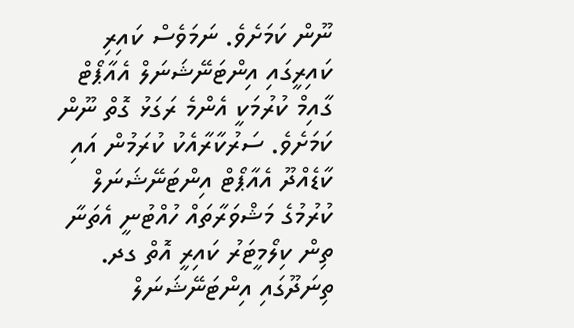ނޫން ކަމަށެވެ. ނަމަވެސް ކައިރި ކައިރީގައި އިންޓަނޭޝަނަލް އެއާޕޯޓް ގާއިމް ކުރުމަކީ އެންމެ ރަގަޅު ގޮތް ނޫން ކަމަށެވެ. ސަރުކާރާއެކު ކުރަމުން އައި ކާޑެއްދޫ އެއާޕޯޓް އިންޓަނޭޝަނަލް ކުރުމުގެ މަޝްވަރާތައް ހުއްޓުނީ އެތަނާ ތިން ކިލޯމީޓަރު ކައިރީ އޮތް ގދ. ތިނަދޫގައި އިންޓަނޭޝަނަލް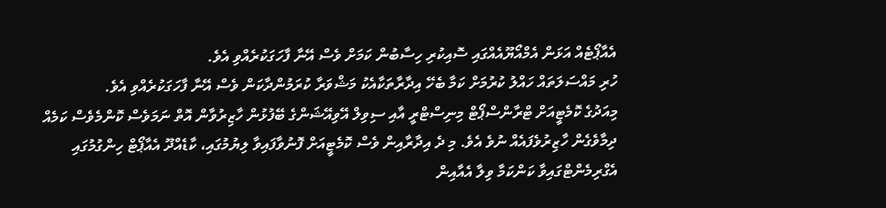އެއާޕޯޓެއް އަޅަން އެމްއޯޔޫއެއްގައި ސޮއިކުރި ހިސާބުން ކަމަށް ވެސް އޭނާ ފާހަގަކުރެއްވި އެވެ.
ހުރި މައްސަލަތައް ހައްލު ކުރުމަށް ކަމާ ބެހޭ އިދާރާތަކާއެކު މަޝްވަރާ ކުރަމުންދާކަން ވެސް އޭނާ ފާހަގަކުރެއްވި އެވެ.
މިއަދުގެ ކޮމެޓީއަށް ޓްރާންސްޕޯޓް މިނިސްޓްރީ އާއި ސިވިލް އޭވިއޭޝަންގެ ބޭފުޅުން ހާޒިރުވާން އޮތް ނަމަވެސް ކޮންމެވެސް ކަމެއް ދިމާވެގެން ހާޒިރުވެފައެއް ނުވެ އެވެ. މި ދެ އިދާރާއިން ވެސް ކޮމެޓީއަށް ފޮނުވާފައިވާ ލިޔުމުގައި، ކާޑެއްދޫ އެއާޕޯޓް ހިންގުމުގައި އެގްރިމެންޓްގައިވާ ކަންކަމާ ވިލާ އެއާއިން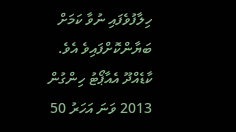ހިލާފުވެފައި ނުވާ ކަމަށް ބަޔާންކޮށްފައިވެ އެވެ.
ކާޑެއްދޫ އެއާޕޯޓު ހިންގުން 2013 ވަނަ އަހަރު 50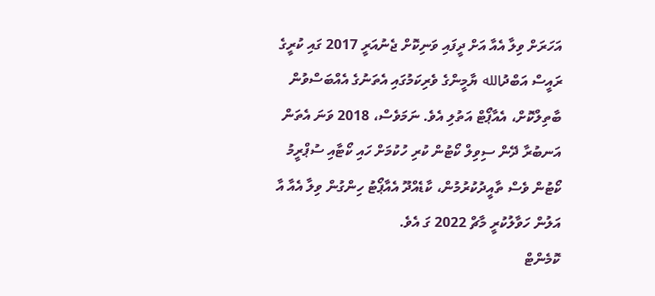އަހަރަށް ވިލާ އެއާ އަށް ދީފައި ވަނިކޮށް ޖެނުއަރީ 2017 ގައި ކުރީގެ ރައީސް އަބްދުالله ޔާމީންގެ ވެރިކަމުގައި އެތަނުގެ އެއްބަސްވުން ބާތިލްކޮށް، އެއާޕޯޓް އަތުލި އެވެ. ނަމަވެސް، 2018 ވަނަ އެތަން އަނބުރާ ދޭން ސިވިލް ކޯޓުން ކުރި ހުކުމަށް ހައި ކޯޓާއި ސުޕްރީމު ކޯޓުން ވެސް ތާއީދުކުރުމުން، ކާޑެއްދޫ އެއާޕޯޓު ހިންގުން ވިލާ އެއާ އާ އަލުން ހަވާލުކުރީ މާޗް 2022 ގަ އެވެ.
ކޮމެންޓް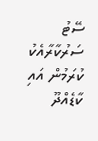ސޭޓު
ސަރުކާރާއެކު ކުރަމުން އައި ކާޑެއްދޫ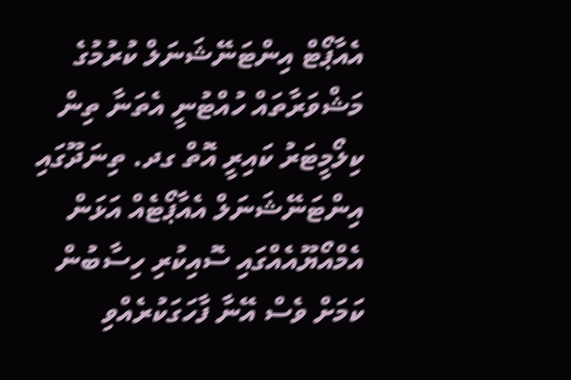އެއާޕޯޓް އިންޓަނޭޝަނަލް ކުރުމުގެ މަޝްވަރާތައް ހުއްޓުނީ އެތަނާ ތިން ކިލޯމީޓަރު ކައިރީ އޮތް ގދ. ތިނަދޫގައި އިންޓަނޭޝަނަލް އެއާޕޯޓެއް އަޅަން އެމްއޯޔޫއެއްގައި ސޮއިކުރި ހިސާބުން ކަމަށް ވެސް އޭނާ ފާހަގަކުރެއްވި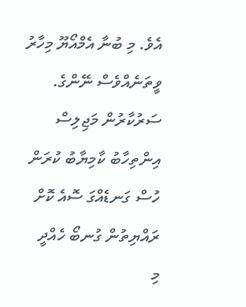އެވެ. މި ބުނާ އެމްއޯޔޫ މިހާރު ވީތަނެއްވެސް ނޭންގެ. ސަރުކާރުން މަޖިލިސް އިންތިހާބު ކާމިޔާބު ކުރަން ހުސް ގަނޑެއްގަ ސޮއެ ކޮށް ރައްޔިތުން ގުނބޯ ހެއްދީ
މި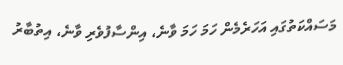މަސައްކަތުގައި އަހަރެމެން ހަމަ ހަމަ ވާނެ، އިންސާފުވެރި ވާނެ، އިތުބާރު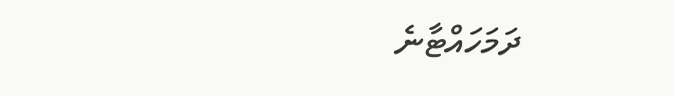ދަމަހައްޓާނެ